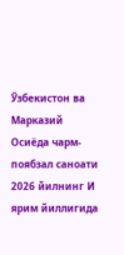Ўзбекистон ва Марказий Осиёда чарм-поябзал саноати 2026 йилнинг И ярим йиллигида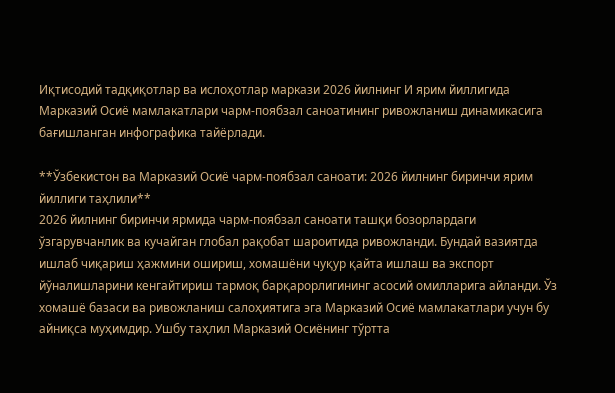Иқтисодий тадқиқотлар ва ислоҳотлар маркази 2026 йилнинг И ярим йиллигида Марказий Осиё мамлакатлари чарм-поябзал саноатининг ривожланиш динамикасига бағишланган инфографика тайёрлади.

**Ўзбекистон ва Марказий Осиё чарм-поябзал саноати: 2026 йилнинг биринчи ярим йиллиги таҳлили**
2026 йилнинг биринчи ярмида чарм-поябзал саноати ташқи бозорлардаги ўзгарувчанлик ва кучайган глобал рақобат шароитида ривожланди. Бундай вазиятда ишлаб чиқариш ҳажмини ошириш, хомашёни чуқур қайта ишлаш ва экспорт йўналишларини кенгайтириш тармоқ барқарорлигининг асосий омилларига айланди. Ўз хомашё базаси ва ривожланиш салоҳиятига эга Марказий Осиё мамлакатлари учун бу айниқса муҳимдир. Ушбу таҳлил Марказий Осиёнинг тўртта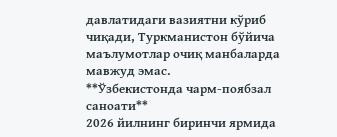давлатидаги вазиятни кўриб чиқади, Туркманистон бўйича маълумотлар очиқ манбаларда мавжуд эмас.
**Ўзбекистонда чарм-поябзал саноати**
2026 йилнинг биринчи ярмида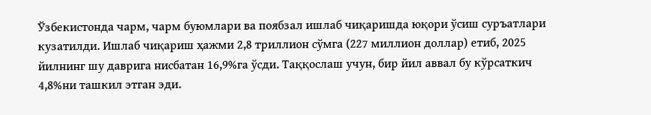Ўзбекистонда чарм, чарм буюмлари ва поябзал ишлаб чиқаришда юқори ўсиш суръатлари кузатилди. Ишлаб чиқариш ҳажми 2,8 триллион сўмга (227 миллион доллар) етиб, 2025 йилнинг шу даврига нисбатан 16,9%га ўсди. Таққослаш учун, бир йил аввал бу кўрсаткич 4,8%ни ташкил этган эди.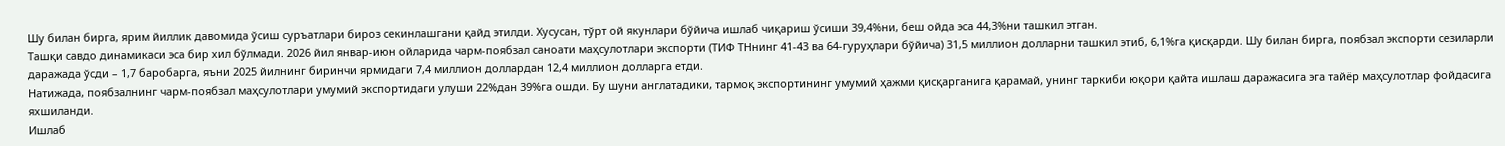Шу билан бирга, ярим йиллик давомида ўсиш суръатлари бироз секинлашгани қайд этилди. Хусусан, тўрт ой якунлари бўйича ишлаб чиқариш ўсиши 39,4%ни, беш ойда эса 44,3%ни ташкил этган.
Ташқи савдо динамикаси эса бир хил бўлмади. 2026 йил январ-июн ойларида чарм-поябзал саноати маҳсулотлари экспорти (ТИФ ТНнинг 41-43 ва 64-гуруҳлари бўйича) 31,5 миллион долларни ташкил этиб, 6,1%га қисқарди. Шу билан бирга, поябзал экспорти сезиларли даражада ўсди – 1,7 баробарга, яъни 2025 йилнинг биринчи ярмидаги 7,4 миллион доллардан 12,4 миллион долларга етди.
Натижада, поябзалнинг чарм-поябзал маҳсулотлари умумий экспортидаги улуши 22%дан 39%га ошди. Бу шуни англатадики, тармоқ экспортининг умумий ҳажми қисқарганига қарамай, унинг таркиби юқори қайта ишлаш даражасига эга тайёр маҳсулотлар фойдасига яхшиланди.
Ишлаб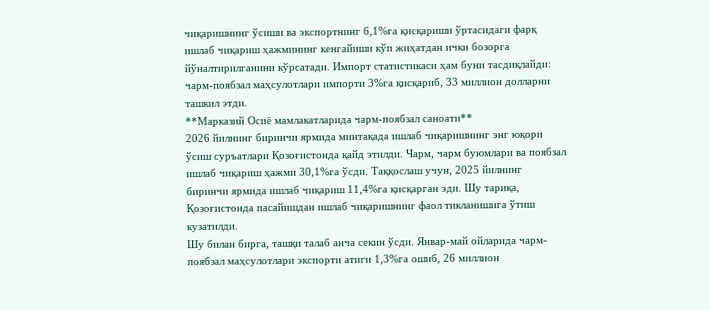чиқаришнинг ўсиши ва экспортнинг 6,1%га қисқариши ўртасидаги фарқ ишлаб чиқариш ҳажмининг кенгайиши кўп жиҳатдан ички бозорга йўналтирилганини кўрсатади. Импорт статистикаси ҳам буни тасдиқлайди: чарм-поябзал маҳсулотлари импорти 3%га қисқариб, 33 миллион долларни ташкил этди.
**Марказий Осиё мамлакатларида чарм-поябзал саноати**
2026 йилнинг биринчи ярмида минтақада ишлаб чиқаришнинг энг юқори ўсиш суръатлари Қозоғистонда қайд этилди. Чарм, чарм буюмлари ва поябзал ишлаб чиқариш ҳажми 30,1%га ўсди. Таққослаш учун, 2025 йилнинг биринчи ярмида ишлаб чиқариш 11,4%га қисқарган эди. Шу тариқа, Қозоғистонда пасайишдан ишлаб чиқаришнинг фаол тикланишига ўтиш кузатилди.
Шу билан бирга, ташқи талаб анча секин ўсди. Январ-май ойларида чарм-поябзал маҳсулотлари экспорти атиги 1,3%га ошиб, 26 миллион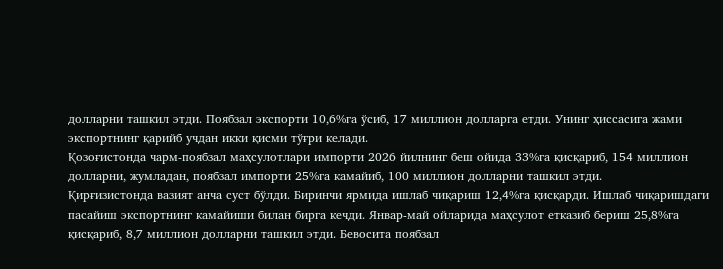долларни ташкил этди. Поябзал экспорти 10,6%га ўсиб, 17 миллион долларга етди. Унинг ҳиссасига жами экспортнинг қарийб учдан икки қисми тўғри келади.
Қозоғистонда чарм-поябзал маҳсулотлари импорти 2026 йилнинг беш ойида 33%га қисқариб, 154 миллион долларни, жумладан, поябзал импорти 25%га камайиб, 100 миллион долларни ташкил этди.
Қирғизистонда вазият анча суст бўлди. Биринчи ярмида ишлаб чиқариш 12,4%га қисқарди. Ишлаб чиқаришдаги пасайиш экспортнинг камайиши билан бирга кечди. Январ-май ойларида маҳсулот етказиб бериш 25,8%га қисқариб, 8,7 миллион долларни ташкил этди. Бевосита поябзал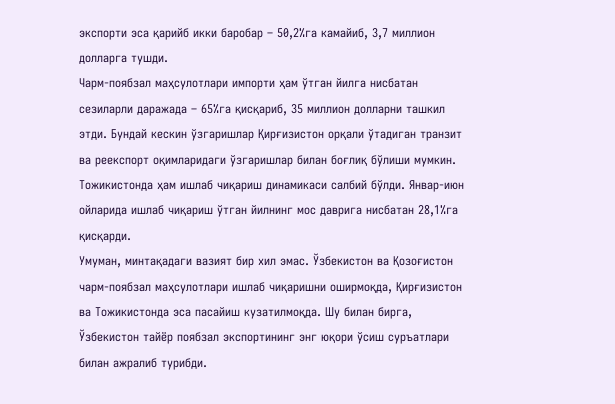экспорти эса қарийб икки баробар – 50,2%га камайиб, 3,7 миллион долларга тушди.
Чарм-поябзал маҳсулотлари импорти ҳам ўтган йилга нисбатан сезиларли даражада – 65%га қисқариб, 35 миллион долларни ташкил этди. Бундай кескин ўзгаришлар Қирғизистон орқали ўтадиган транзит ва реекспорт оқимларидаги ўзгаришлар билан боғлиқ бўлиши мумкин.
Тожикистонда ҳам ишлаб чиқариш динамикаси салбий бўлди. Январ-июн ойларида ишлаб чиқариш ўтган йилнинг мос даврига нисбатан 28,1%га қисқарди.
Умуман, минтақадаги вазият бир хил эмас. Ўзбекистон ва Қозоғистон чарм-поябзал маҳсулотлари ишлаб чиқаришни оширмоқда, Қирғизистон ва Тожикистонда эса пасайиш кузатилмоқда. Шу билан бирга, Ўзбекистон тайёр поябзал экспортининг энг юқори ўсиш суръатлари билан ажралиб турибди.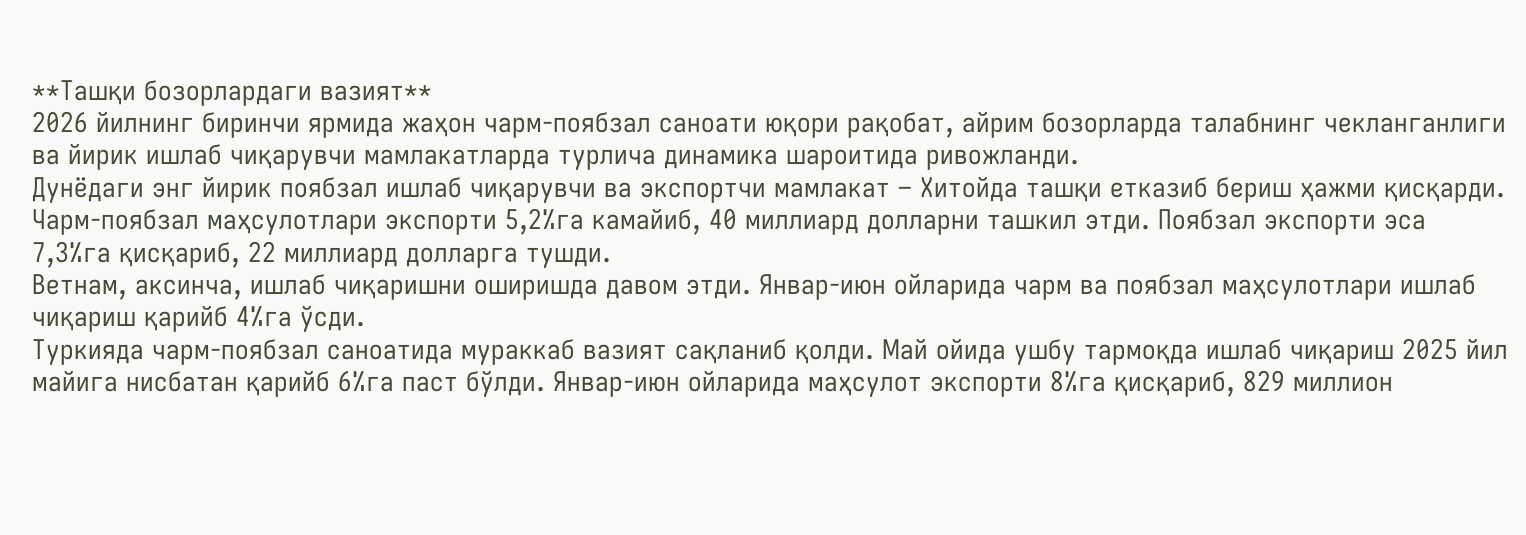**Ташқи бозорлардаги вазият**
2026 йилнинг биринчи ярмида жаҳон чарм-поябзал саноати юқори рақобат, айрим бозорларда талабнинг чекланганлиги ва йирик ишлаб чиқарувчи мамлакатларда турлича динамика шароитида ривожланди.
Дунёдаги энг йирик поябзал ишлаб чиқарувчи ва экспортчи мамлакат – Хитойда ташқи етказиб бериш ҳажми қисқарди. Чарм-поябзал маҳсулотлари экспорти 5,2%га камайиб, 40 миллиард долларни ташкил этди. Поябзал экспорти эса 7,3%га қисқариб, 22 миллиард долларга тушди.
Ветнам, аксинча, ишлаб чиқаришни оширишда давом этди. Январ-июн ойларида чарм ва поябзал маҳсулотлари ишлаб чиқариш қарийб 4%га ўсди.
Туркияда чарм-поябзал саноатида мураккаб вазият сақланиб қолди. Май ойида ушбу тармоқда ишлаб чиқариш 2025 йил майига нисбатан қарийб 6%га паст бўлди. Январ-июн ойларида маҳсулот экспорти 8%га қисқариб, 829 миллион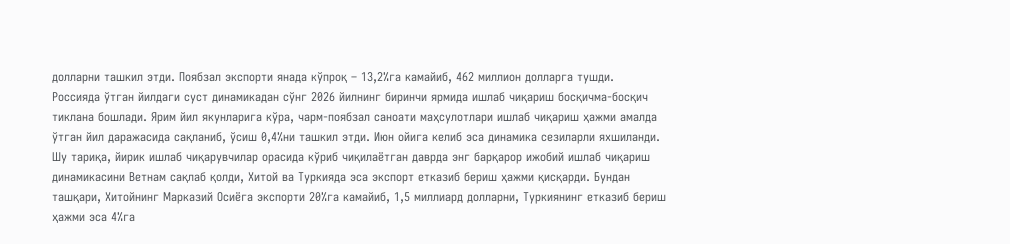долларни ташкил этди. Поябзал экспорти янада кўпроқ – 13,2%га камайиб, 462 миллион долларга тушди.
Россияда ўтган йилдаги суст динамикадан сўнг 2026 йилнинг биринчи ярмида ишлаб чиқариш босқичма-босқич тиклана бошлади. Ярим йил якунларига кўра, чарм-поябзал саноати маҳсулотлари ишлаб чиқариш ҳажми амалда ўтган йил даражасида сақланиб, ўсиш 0,4%ни ташкил этди. Июн ойига келиб эса динамика сезиларли яхшиланди.
Шу тариқа, йирик ишлаб чиқарувчилар орасида кўриб чиқилаётган даврда энг барқарор ижобий ишлаб чиқариш динамикасини Ветнам сақлаб қолди, Хитой ва Туркияда эса экспорт етказиб бериш ҳажми қисқарди. Бундан ташқари, Хитойнинг Марказий Осиёга экспорти 20%га камайиб, 1,5 миллиард долларни, Туркиянинг етказиб бериш ҳажми эса 4%га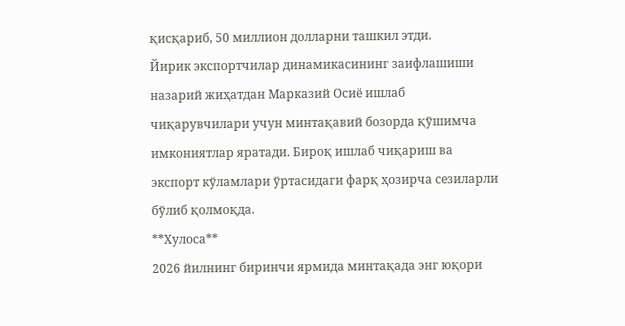қисқариб, 50 миллион долларни ташкил этди.
Йирик экспортчилар динамикасининг заифлашиши назарий жиҳатдан Марказий Осиё ишлаб чиқарувчилари учун минтақавий бозорда қўшимча имкониятлар яратади. Бироқ ишлаб чиқариш ва экспорт кўламлари ўртасидаги фарқ ҳозирча сезиларли бўлиб қолмоқда.
**Хулоса**
2026 йилнинг биринчи ярмида минтақада энг юқори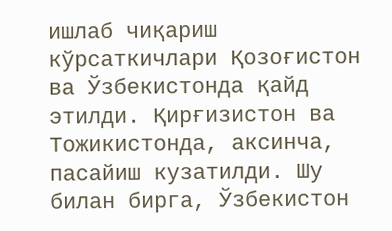ишлаб чиқариш кўрсаткичлари Қозоғистон ва Ўзбекистонда қайд этилди. Қирғизистон ва Тожикистонда, аксинча, пасайиш кузатилди. Шу билан бирга, Ўзбекистон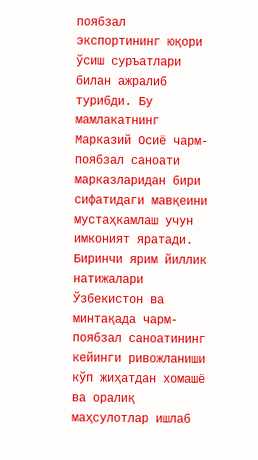поябзал экспортининг юқори ўсиш суръатлари билан ажралиб турибди. Бу мамлакатнинг Марказий Осиё чарм-поябзал саноати марказларидан бири сифатидаги мавқеини мустаҳкамлаш учун имконият яратади.
Биринчи ярим йиллик натижалари Ўзбекистон ва минтақада чарм-поябзал саноатининг кейинги ривожланиши кўп жиҳатдан хомашё ва оралиқ маҳсулотлар ишлаб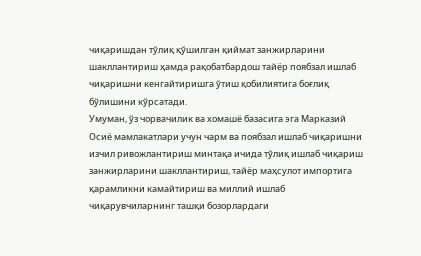чиқаришдан тўлиқ қўшилган қиймат занжирларини шакллантириш ҳамда рақобатбардош тайёр поябзал ишлаб чиқаришни кенгайтиришга ўтиш қобилиятига боғлиқ бўлишини кўрсатади.
Умуман, ўз чорвачилик ва хомашё базасига эга Марказий Осиё мамлакатлари учун чарм ва поябзал ишлаб чиқаришни изчил ривожлантириш минтақа ичида тўлиқ ишлаб чиқариш занжирларини шакллантириш, тайёр маҳсулот импортига қарамликни камайтириш ва миллий ишлаб чиқарувчиларнинг ташқи бозорлардаги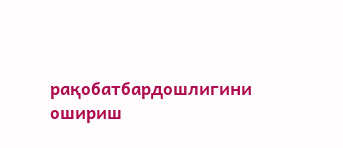рақобатбардошлигини ошириш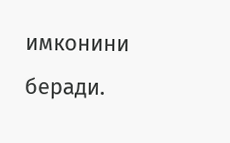имконини беради.